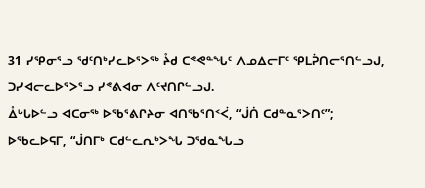31 ᓯᕿᓂᕐᓗ ᖁᑦᑎᒃᓯᓚᐅᕐᐳᖅ ᔧᑯ ᑕᕝᕙᓐᖓᑦ ᐱᓄᐃᓕᒥᑦ ᕿᒪᕉᑎᓕᕐᑎᓪᓗᒍ, ᑐᓯᐊᓕᓚᐅᕐᐳᕐᓗ ᓯᕝᕕᐊᓂ ᐱᑦᔪᑎᒋᓪᓗᒍ.
ᐂᒡᒐᐅᓪᓗ ᐊᑕᓂᖅ ᐅᖃᕐᕕᒋᔨᓂ ᐊᑎᖃᕐᑎᑉᐹ, “ᒎᑏ ᑕᑯᓐᓇᕐᐳᑎᑦ”; ᐅᖃᓚᐅᕋᒥ, “ᒎᑎᒥᒃ ᑕᑯᓪᓚᕆᒃᐳᖓ ᑐᖁᓇᖓᓗ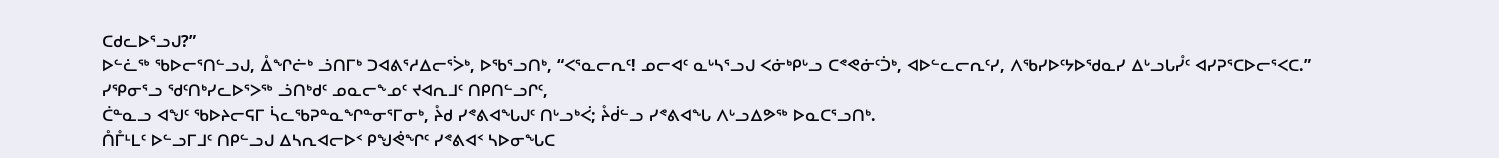ᑕᑯᓚᐅᕐᓗᒍ?”
ᐅᓪᓛᖅ ᖃᐅᓕᕐᑎᓪᓗᒍ, ᐂᖏᓖᒃ ᓘᑎᒥᒃ ᑐᐊᕕᕐᓱᐃᓕᕐᐴᒃ, ᐅᖃᕐᓗᑎᒃ, “ᐸᕐᓇᓕᕆᑦ! ᓄᓕᐊᑦ ᓇᒡᓴᕐᓗᒍ ᐸᓃᒃᑭᒡᓗ ᑕᕝᕙᓃᑦᑑᒃ, ᐊᐅᓪᓚᓕᕆᑦᓯ, ᐱᖃᓯᐅᑦᔭᐅᖁᓇᓯ ᐃᒡᓗᒐᓮᑦ ᐊᓯᕈᕐᑕᐅᓕᕐᐸᑕ.”
ᓯᕿᓂᕐᓗ ᖁᑦᑎᒃᓯᓚᐅᕐᐳᖅ ᓘᑎᒃᑯᑦ ᓄᓇᓕᖕᓄᑦ ᔪᐊᕆᒧᑦ ᑎᑭᑎᓪᓗᒋᑦ,
ᑖᓐᓇᓗ ᐊᖑᑦ ᖃᐅᔨᓕᕋᒥ ᓵᓚᖃᕈᓐᓇᖏᓐᓂᕐᒥᓂᒃ, ᔧᑯ ᓯᕝᕕᐊᖓᒍᑦ ᑎᒡᓗᒃᐹ; ᔧᑰᓪᓗ ᓯᕝᕕᐊᖓ ᐱᒡᓗᐃᕗᖅ ᐅᓇᑕᕐᓗᑎᒃ.
ᑍᒤᒻᒪᑦ ᐅᓪᓗᒥᒧᑦ ᑎᑭᓪᓗᒍ ᐃᓴᕆᐊᓕᐅᑉ ᑭᖑᕚᖏᑦ ᓯᕝᕕᐊᑉ ᓴᐅᓂᖓᑕ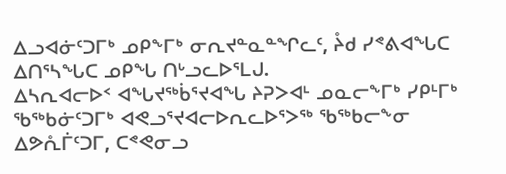ᐃᓗᐊᓃᑦᑐᒥᒃ ᓄᑭᖕᒥᒃ ᓂᕆᔪᓐᓇᓐᖏᓚᑦ, ᔧᑯ ᓯᕝᕕᐊᖓᑕ ᐃᑎᕐᓴᖓᑕ ᓄᑭᖓ ᑎᒡᓗᓚᐅᕐᒪᒍ.
ᐃᓴᕆᐊᓕᐅᑉ ᐊᖓᔪᖅᑳᕐᔪᐊᖓ ᔨᕈᐳᐊᒻ ᓄᓇᓕᖕᒥᒃ ᓯᑭᒻᒥᒃ ᖃᖅᑲᓃᑦᑐᒥᒃ ᐊᕙᓗᕐᔪᐊᓕᐅᕆᓚᐅᕐᐳᖅ ᖃᖅᑲᓕᖕᓂ ᐃᕗᕅᒦᑦᑐᒥ, ᑕᕝᕙᓂᓗ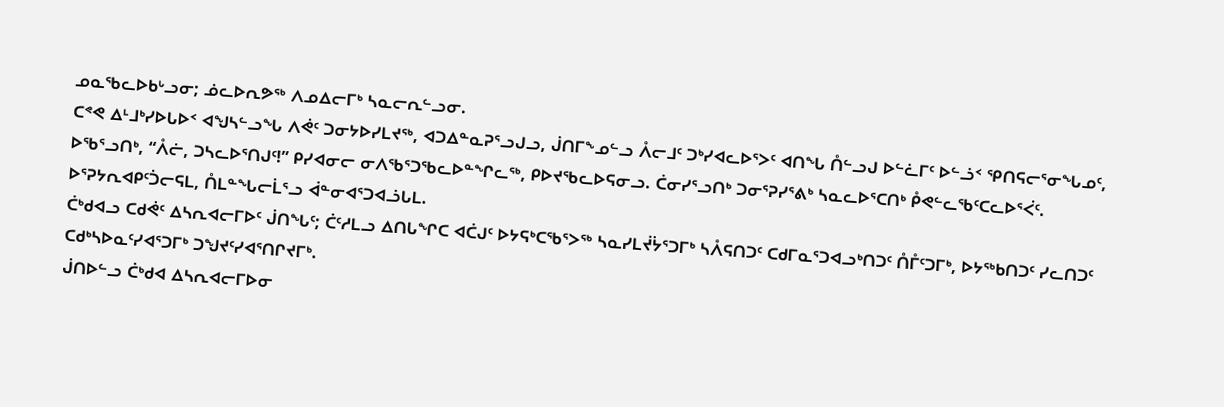ᓄᓇᖃᓚᐅᑲᒡᓗᓂ; ᓅᓚᐅᕆᕗᖅ ᐱᓄᐃᓕᒥᒃ ᓴᓇᓕᕆᓪᓗᓂ.
ᑕᕝᕙ ᐃᒻᒧᒃᓯᐅᒐᐅᑉ ᐊᖑᓴᓪᓗᖓ ᐱᕚᑦ ᑐᓂᔭᐅᓯᒪᔪᖅ, ᐊᑐᐃᓐᓇᕈᕐᓗᒍᓗ, ᒎᑎᒥᖕᓄᓪᓗ ᐰᓕᒧᑦ ᑐᒃᓯᐊᓚᐅᕐᐳᑦ ᐊᑎᖓ ᑍᓪᓗᒍ ᐅᓪᓛᒥᑦ ᐅᓪᓘᑉ ᕿᑎᕋᓕᕐᓂᖓᓄᑦ, ᐅᖃᕐᓗᑎᒃ, “ᐰᓖ, ᑐᓴᓚᐅᕐᑎᒍᑦ!” ᑭᓯᐊᓂᓕ ᓂᐱᖃᕐᑐᖃᓚᐅᓐᖏᓚᖅ, ᑭᐅᔪᖃᓚᐅᕋᓂᓗ. ᑖᓂᓯᕐᓗᑎᒃ ᑐᓂᕐᕈᓯᕐᕕᒃ ᓴᓇᓚᐅᕐᑕᑎᒃ ᑬᕙᓪᓚᖃᑦᑕᓚᐅᕐᐹᑦ.
ᐅᕐᕈᔭᕆᐊᑭᑦᑑᓕᕋᒪ, ᑍᒪᓐᖓᓕᒫᕐᓗ ᐋᓐᓂᐊᕐᑐᐊᓘᒐᒪ.
ᑖᒃᑯᐊᓗ ᑕᑯᕚᑦ ᐃᓴᕆᐊᓕᒥᐅᑦ ᒎᑎᖓᑦ; ᑖᑦᓱᒪᓗ ᐃᑎᒐᖏᑕ ᐊᑖᒍᑦ ᐅᔭᕋᒃᑕᖃᕐᐳᖅ ᓴᓇᓯᒪᔫᔮᕐᑐᒥᒃ ᓴᐰᕋᑎᑐᑦ ᑕᑯᒥᓇᕐᑐᐊᓗᒃᑎᑐᑦ ᑍᒤᑦᑐᒥᒃ, ᐅᔭᖅᑲᑎᑐᑦ ᓯᓚᑎᑐᑦ ᑕᑯᒃᓴᐅᓇᑦᓯᐊᕐᑐᒥᒃ ᑐᖑᔪᑦᓯᐊᕐᑎᒋᔪᒥᒃ.
ᒎᑎᐅᓪᓗ ᑖᒃᑯᐊ ᐃᓴᕆᐊᓕᒥᐅᓂ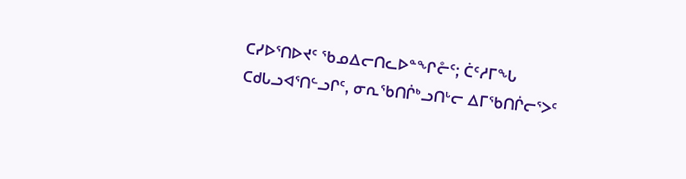ᑕᓯᐅᕐᑎᐅᔪᑦ ᖃᓄᐃᓕᑎᓚᐅᓐᖏᓔᑦ; ᑖᑦᓱᒥᖓ ᑕᑯᒐᓗᐊᕐᑎᓪᓗᒋᑦ, ᓂᕆᖃᑎᒌᒃᓗᑎᒡᓕ ᐃᒥᖃᑎᒌᓕᕐᐳᑦ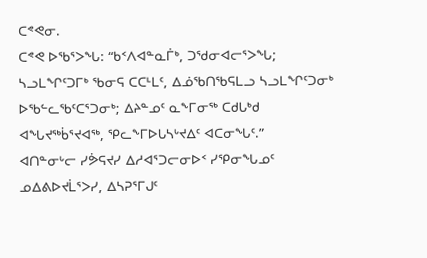ᑕᕝᕙᓂ.
ᑕᕝᕙ ᐅᖃᕐᐳᖓ: “ᑲᑉᐱᐊᓐᓇᒦᒃ, ᑐᖁᓂᐊᓕᕐᐳᖓ; ᓴᓗᒪᖏᑦᑐᒥᒃ ᖃᓂᕋ ᑕᑕᒻᒪᑦ, ᐃᓅᖃᑎᖃᕋᒪᓗ ᓴᓗᒪᖏᑦᑐᓂᒃ ᐅᖃᓪᓚᖃᑦᑕᕐᑐᓂᒃ; ᐃᔨᓐᓄᑦ ᓇᖕᒥᓂᖅ ᑕᑯᒐᒃᑯ ᐊᖓᔪᖅᑳᕐᔪᐊᖅ, ᕿᓚᖕᒥᐅᒐᓴᒡᔪᐃᑦ ᐊᑕᓂᖓᑦ.”
ᐊᑎᓐᓂᒡᓕ ᓯᕘᕋᔪᓯ ᐃᓱᐊᕐᑐᓕᓂᐅᑉ ᓯᕿᓂᖓᓄᑦ ᓄᐃᕕᐅᔪᒫᕐᐳᓯ, ᐃᓴᕈᕐᒥᒍᑦ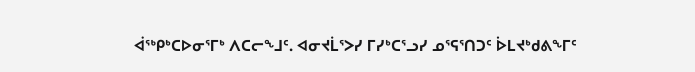ᐋᖅᑭᒃᑕᐅᓂᕐᒥᒃ ᐱᑕᓕᖕᒧᑦ. ᐊᓂᔪᒫᕐᐳᓯ ᒥᓯᒃᑕᕐᓗᓯ ᓄᕐᕋᕐᑎᑐᑦ ᐆᒪᔪᒃᑯᕕᖕᒥᑦ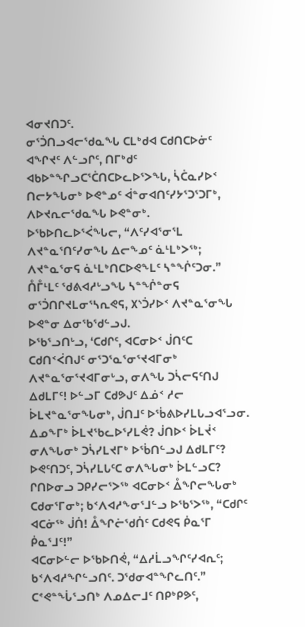ᐊᓂᔪᑎᑐᑦ.
ᓂᕐᑑᑎᓗᐊᓕᖁᓇᖓ ᑕᒪᒃᑯᐊ ᑕᑯᑎᑕᐅᓃᑦ ᐊᖏᔪᑦ ᐱᓪᓗᒋᑦ, ᑎᒥᒃᑯᑦ ᐊᑲᐅᓐᖏᓗᑕᕐᑖᑎᑕᐅᓚᐅᕐᐳᖓ, ᓵᑖᓇᓯᐅᑉ ᑎᓕᔭᖓᓂᒃ ᐅᕙᓐᓄᑦ ᐋᓐᓂᐊᑎᑦᓯᔭᕐᑐᕐᑐᒥᒃ, ᐱᐅᔪᕆᓕᖁᓇᖓ ᐅᕙᓐᓂᒃ.
ᐅᖃᐅᑎᓚᐅᕐᐹᖓᓕ, “ᐱᑦᓯᐊᕐᓂᕐᒪ ᐱᔪᓐᓇᕐᑎᑦᓯᓂᖓ ᐃᓕᖕᓄᑦ ᓈᒻᒪᒃᐳᖅ; ᐱᔪᓐᓇᕐᓂᕋ ᓈᒻᒪᒃᑎᑕᐅᕙᖕᒪᑦ ᓴᓐᖐᑦᑐᓂ.” ᑍᒤᒻᒪᑦ ᖁᕕᐊᓱᒡᓗᖓ ᓴᓐᖐᓐᓂᕋ ᓂᕐᑑᑎᒋᔪᒪᓂᕐᓴᕆᕙᕋ, ᙭ᔅᑑᓯᐅᑉ ᐱᔪᓐᓇᕐᓂᖓ ᐅᕙᓐᓂ ᐃᓂᖃᖁᓪᓗᒍ.
ᐅᖃᕐᓗᑎᒡᓗ, ‘ᑕᑯᒋᑦ, ᐊᑕᓂᐅᑉ ᒎᑎᑦᑕ ᑕᑯᑎᑉᐹᑎᒍᑦ ᓂᕐᑐᕐᓇᕐᓂᕐᔪᐊᒥᓂᒃ ᐱᔪᓐᓇᕐᓂᕐᔪᐊᒥᓂᒡᓗ, ᓂᐱᖓ ᑐᓵᓕᕋᑦᑎᒍ ᐃᑯᒪᒥᑦ! ᐅᓪᓗᒥ ᑕᑯᕗᒍᑦ ᐃᓅᑉ ᓱᓕ ᐆᒪᔪᓐᓇᕐᓂᖓᓂᒃ, ᒎᑎᒧᑦ ᐅᖄᕕᐅᓯᒪᒐᓗᐊᕐᓗᓂ.
ᐃᓄᖕᒥᒃ ᐆᒪᔪᖃᓚᐅᕐᓯᒪᕚ? ᒎᑎᐅᑉ ᐆᒪᔫᑉ ᓂᐱᖓᓂᒃ ᑐᓵᓯᒪᔪᒥᒃ ᐅᖄᑎᓪᓗᒍ ᐃᑯᒪᒥᑦ? ᐅᕙᑦᑎᑐᑦ, ᑐᓵᓯᒪᒐᑦᑕ ᓂᐱᖓᓂᒃ ᐆᒪᓪᓗᑕ?
ᒋᑎᐅᓂᓗ ᑐᑭᓯᓕᕐᐳᖅ ᐊᑕᓂᐅᑉ ᐂᖏᓕᖓᓂᒃ ᑕᑯᓂᕐᒥᓂᒃ; ᑲᑉᐱᐊᓱᖕᓂᕐᒧᓪᓗ ᐅᖃᕐᐳᖅ, “ᑕᑯᒋᑦ ᐊᑕᓃᖅ ᒎᑏ! ᐂᖏᓖᖁᑏᑦ ᑕᑯᕙᕋ ᑮᓇᕐᒥ ᑮᓇᕐᒧᑦ!”
ᐊᑕᓂᐅᓪᓕ ᐅᖃᐅᑎᕚ, “ᐃᓱᒫᓗᖏᑦᓯᐊᕆᑦ; ᑲᑉᐱᐊᓱᖏᓪᓗᑎᑦ. ᑐᖁᓂᐊᓐᖏᓚᑎᑦ.”
ᑕᕝᕙᓐᖔᕐᓗᑎᒃ ᐱᓄᐃᓕᒧᑦ ᑎᑭᒃᑭᕗᑦ,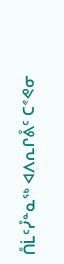ᑍᒫᑦᓮᓐᓇᖅ ᐊᐱᕆᒋᕔᑦ ᑕᕝᕙᓂ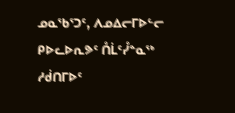ᓄᓇᖃᕐᑐᑦ, ᐱᓄᐃᓕᒥᐅᓪᓕ ᑭᐅᓚᐅᕆᕗᑦ ᑍᒫᑦᓮᓐᓇᖅ ᓱᑰᑎᒥᐅᑦ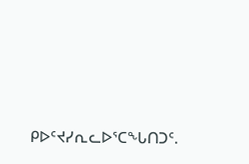ᑭᐅᑦᔪᓯᕆᓚᐅᕐᑕᖓᑎᑐᑦ.